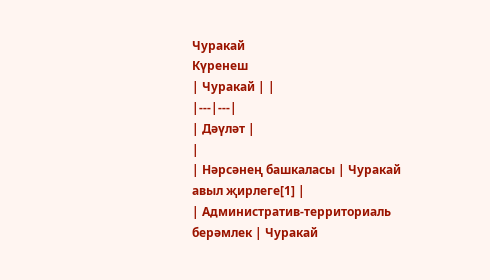Чуракай
Күренеш
| Чуракай | |
|---|---|
| Дәүләт |
|
| Нәрсәнең башкаласы | Чуракай авыл җирлеге[1] |
| Административ-территориаль берәмлек | Чуракай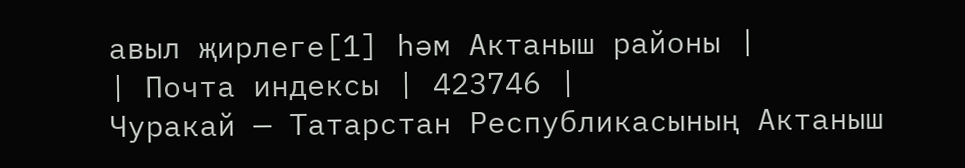авыл җирлеге[1] һәм Актаныш районы |
| Почта индексы | 423746 |
Чуракай — Татарстан Республикасының Актаныш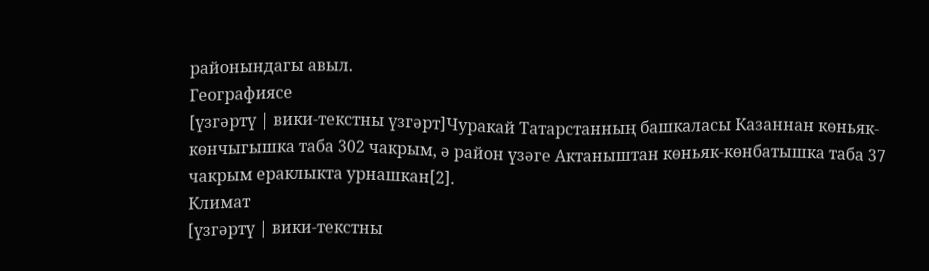районындагы авыл.
Географиясе
[үзгәртү | вики-текстны үзгәрт]Чуракай Татарстанның башкаласы Казаннан көньяк-көнчыгышка таба 302 чакрым, ә район үзәге Актаныштан көньяк-көнбатышка таба 37 чакрым ераклыкта урнашкан[2].
Климат
[үзгәртү | вики-текстны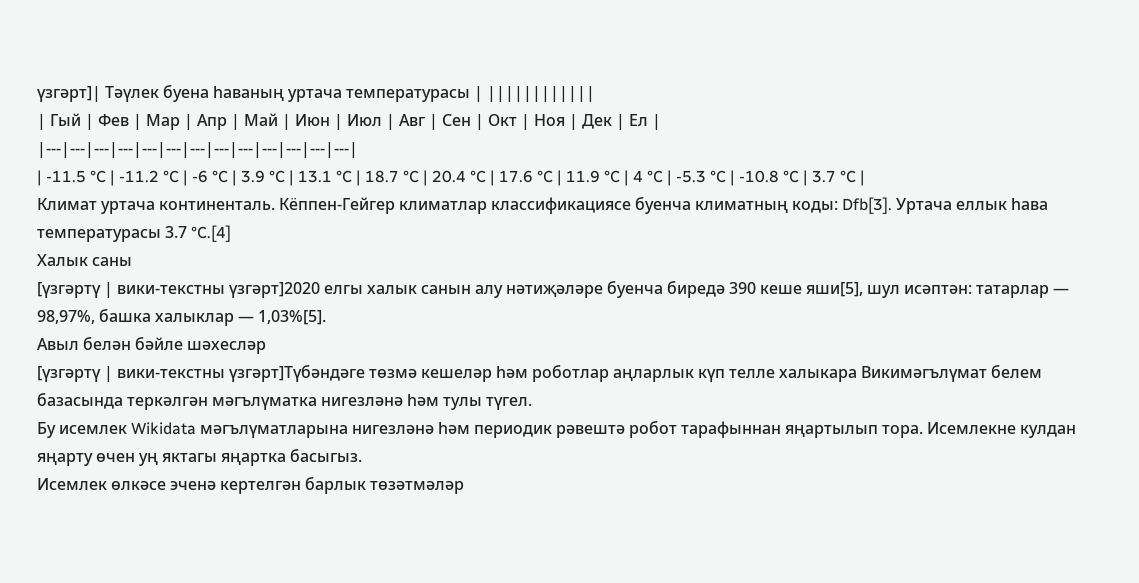үзгәрт]| Тәүлек буена һаваның уртача температурасы | ||||||||||||
| Гый | Фев | Мар | Апр | Май | Июн | Июл | Авг | Сен | Окт | Ноя | Дек | Ел |
|---|---|---|---|---|---|---|---|---|---|---|---|---|
| -11.5 °C | -11.2 °C | -6 °C | 3.9 °C | 13.1 °C | 18.7 °C | 20.4 °C | 17.6 °C | 11.9 °C | 4 °C | -5.3 °C | -10.8 °C | 3.7 °C |
Климат уртача континенталь. Кёппен-Гейгер климатлар классификациясе буенча климатның коды: Dfb[3]. Уртача еллык һава температурасы 3.7 °C.[4]
Халык саны
[үзгәртү | вики-текстны үзгәрт]2020 елгы халык санын алу нәтиҗәләре буенча биредә 390 кеше яши[5], шул исәптән: татарлар — 98,97%, башка халыклар — 1,03%[5].
Авыл белән бәйле шәхесләр
[үзгәртү | вики-текстны үзгәрт]Түбәндәге төзмә кешеләр һәм роботлар аңларлык күп телле халыкара Викимәгълүмат белем базасында теркәлгән мәгълүматка нигезләнә һәм тулы түгел.
Бу исемлек Wikidata мәгълүматларына нигезләнә һәм периодик рәвештә робот тарафыннан яңартылып тора. Исемлекне кулдан яңарту өчен уң яктагы яңартка басыгыз.
Исемлек өлкәсе эченә кертелгән барлык төзәтмәләр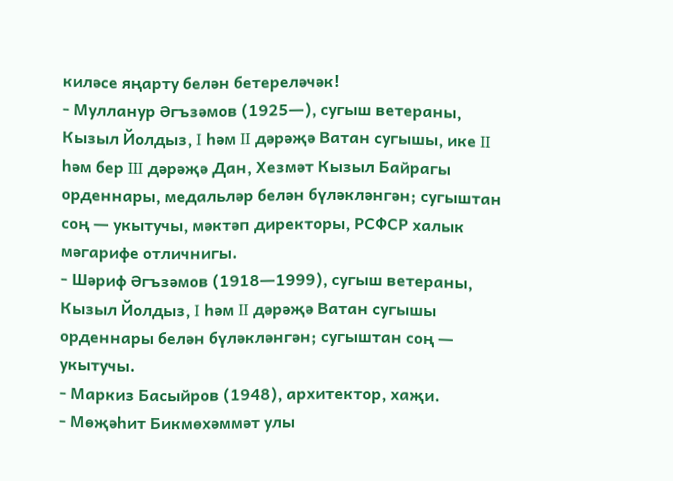киләсе яңарту белән бетереләчәк!
- Мулланур Әгъзәмов (1925―), сугыш ветераны, Кызыл Йолдыз, I һәм II дәрәҗә Ватан сугышы, ике II һәм бер III дәрәҗә Дан, Хезмәт Кызыл Байрагы орденнары, медальләр белән бүләкләнгән; сугыштан соң ― укытучы, мәктәп директоры, РСФСР халык мәгарифе отличнигы.
- Шәриф Әгъзәмов (1918―1999), сугыш ветераны, Кызыл Йолдыз, I һәм II дәрәҗә Ватан сугышы орденнары белән бүләкләнгән; сугыштан соң ― укытучы.
- Маркиз Басыйров (1948), архитектор, хаҗи.
- Мөҗәһит Бикмөхәммәт улы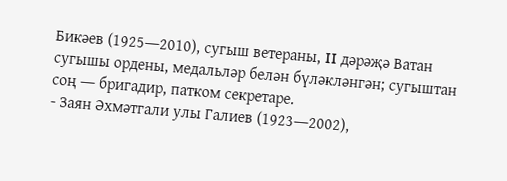Бикәев (1925―2010), сугыш ветераны, II дәрәҗә Ватан сугышы ордены, медальләр белән бүләкләнгән; сугыштан соң ― бригадир, патком секретаре.
- Заян Әхмәтгали улы Галиев (1923―2002),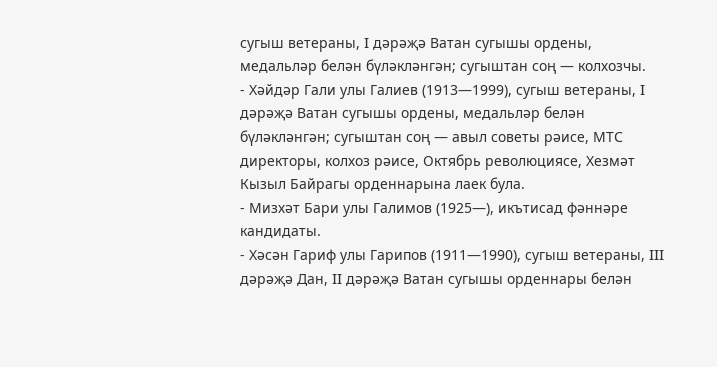сугыш ветераны, I дәрәҗә Ватан сугышы ордены, медальләр белән бүләкләнгән; сугыштан соң ― колхозчы.
- Хәйдәр Гали улы Галиев (1913―1999), сугыш ветераны, I дәрәҗә Ватан сугышы ордены, медальләр белән бүләкләнгән; сугыштан соң ― авыл советы рәисе, МТС директоры, колхоз рәисе, Октябрь революциясе, Хезмәт Кызыл Байрагы орденнарына лаек була.
- Мизхәт Бари улы Галимов (1925―), икътисад фәннәре кандидаты.
- Хәсән Гариф улы Гарипов (1911―1990), сугыш ветераны, III дәрәҗә Дан, II дәрәҗә Ватан сугышы орденнары белән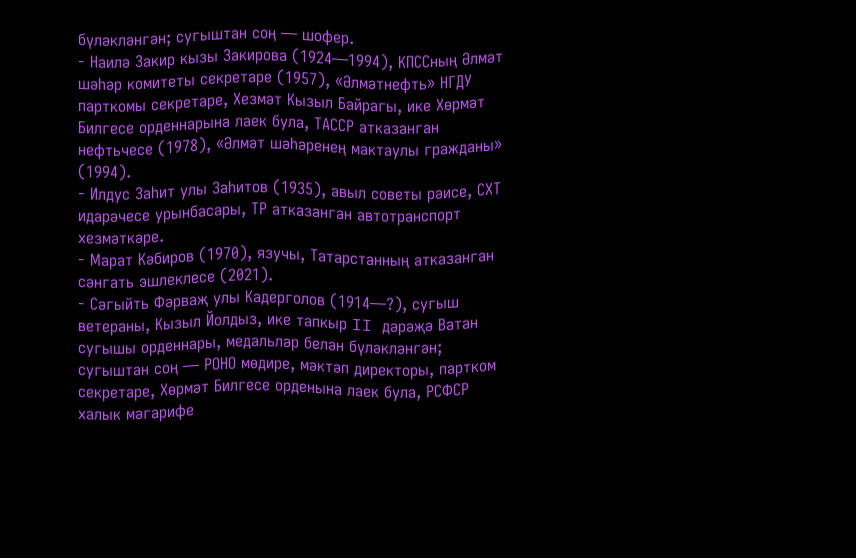бүләкләнгән; сугыштан соң ― шофер.
- Наилә Закир кызы Закирова (1924―1994), КПССның Әлмәт шәһәр комитеты секретаре (1957), «Әлмәтнефть» НГДУ парткомы секретаре, Хезмәт Кызыл Байрагы, ике Хөрмәт Билгесе орденнарына лаек була, ТАССР атказанган нефтьчесе (1978), «Әлмәт шәһәренең мактаулы гражданы» (1994).
- Илдус Заһит улы Заһитов (1935), авыл советы рәисе, СХТ идарәчесе урынбасары, ТР атказанган автотранспорт хезмәткәре.
- Марат Кәбиров (1970), язучы, Татарстанның атказанган сәнгать эшлеклесе (2021).
- Сәгыйть Фәрваҗ улы Кадерголов (1914―?), сугыш ветераны, Кызыл Йолдыз, ике тапкыр II дәрәҗә Ватан сугышы орденнары, медальләр белән бүләкләнгән; сугыштан соң ― РОНО мөдире, мәктәп директоры, партком секретаре, Хөрмәт Билгесе орденына лаек була, РСФСР халык мәгарифе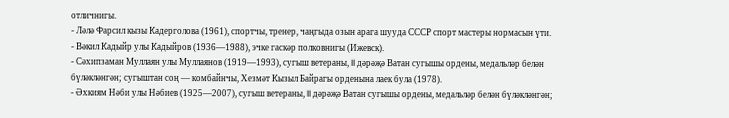отличнигы.
- Ләлә Фарсил кызы Кадерголова (1961), спортчы, тренер, чаңгыда озын арага шууда СССР спорт мастеры нормасын үти.
- Вәкил Кадыйр улы Кадыйров (1936―1988), эчке гаскәр полковнигы (Ижевск).
- Сәхипзаман Муллаян улы Муллаянов (1919―1993), сугыш ветераны, II дәрәҗә Ватан сугышы ордены, медальләр белән бүләкләнгән; сугыштан соң ― комбайнчы, Хезмәт Кызыл Байрагы орденына лаек була (1978).
- Әхкиям Нәби улы Нәбиев (1925―2007), сугыш ветераны, II дәрәҗә Ватан сугышы ордены, медальләр белән бүләкләнгән;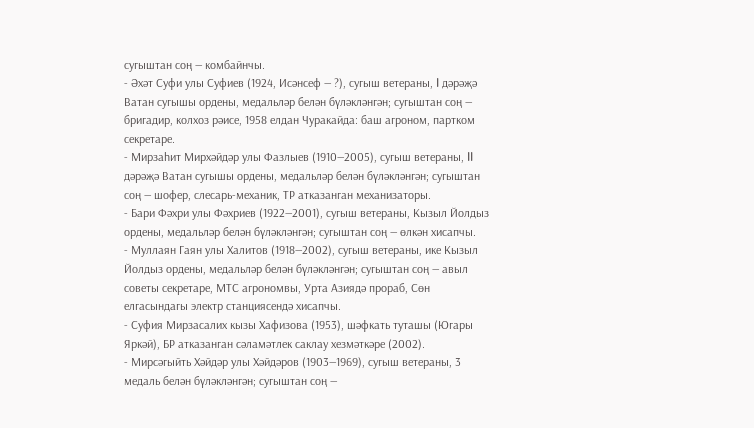сугыштан соң ― комбайнчы.
- Әхәт Суфи улы Суфиев (1924, Исәнсеф ― ?), сугыш ветераны, I дәрәҗә Ватан сугышы ордены, медальләр белән бүләкләнгән; сугыштан соң ― бригадир, колхоз рәисе, 1958 елдан Чуракайда: баш агроном, партком секретаре.
- Мирзаһит Мирхәйдәр улы Фазлыев (1910―2005), сугыш ветераны, II дәрәҗә Ватан сугышы ордены, медальләр белән бүләкләнгән; сугыштан соң ― шофер, слесарь-механик, ТР атказанган механизаторы.
- Бари Фәхри улы Фәхриев (1922―2001), сугыш ветераны, Кызыл Йолдыз ордены, медальләр белән бүләкләнгән; сугыштан соң ― өлкән хисапчы.
- Муллаян Гаян улы Халитов (1918―2002), сугыш ветераны, ике Кызыл Йолдыз ордены, медальләр белән бүләкләнгән; сугыштан соң ― авыл советы секретаре, МТС агрономвы, Урта Азиядә прораб, Сөн елгасындагы электр станциясендә хисапчы.
- Суфия Мирзасалих кызы Хафизова (1953), шәфкать туташы (Югары Яркәй), БР атказанган сәламәтлек саклау хезмәткәре (2002).
- Мирсәгыйть Хәйдәр улы Хәйдәров (1903―1969), сугыш ветераны, 3 медаль белән бүләкләнгән; сугыштан соң ―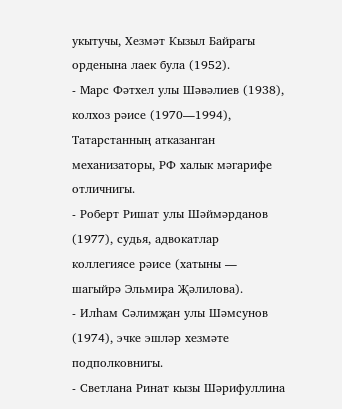укытучы, Хезмәт Кызыл Байрагы орденына лаек була (1952).
- Марс Фәтхел улы Шәвәлиев (1938), колхоз рәисе (1970―1994), Татарстанның атказанган механизаторы, РФ халык мәгарифе отличнигы.
- Роберт Ришат улы Шәймәрданов (1977), судья, адвокатлар коллегиясе рәисе (хатыны ― шагыйрә Эльмира Җәлилова).
- Илһам Сәлимҗан улы Шәмсунов (1974), эчке эшләр хезмәте подполковнигы.
- Светлана Ринат кызы Шәрифуллина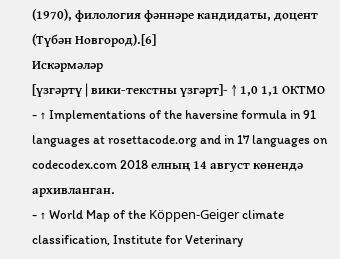(1970), филология фәннәре кандидаты, доцент (Түбән Новгород).[6]
Искәрмәләр
[үзгәртү | вики-текстны үзгәрт]- ↑ 1,0 1,1 ОКТМО
- ↑ Implementations of the haversine formula in 91 languages at rosettacode.org and in 17 languages on codecodex.com 2018 елның 14 август көнендә архивланган.
- ↑ World Map of the Köppen-Geiger climate classification, Institute for Veterinary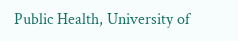Public Health, University of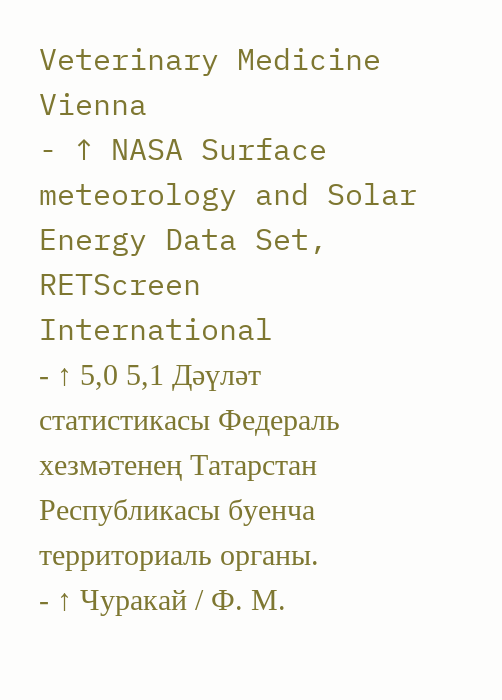Veterinary Medicine Vienna
- ↑ NASA Surface meteorology and Solar Energy Data Set, RETScreen International
- ↑ 5,0 5,1 Дәүләт статистикасы Федераль хезмәтенең Татарстан Республикасы буенча территориаль органы.
- ↑ Чуракай / Ф. М.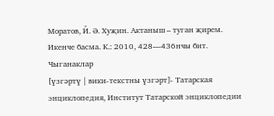Моратов, Й. Ә. Хуҗин. Актаныш – туган җирем. Икенче басма. К.: 2010, 428―436нчы бит.
Чыганаклар
[үзгәртү | вики-текстны үзгәрт]- Татарская энциклопедия, Институт Татарской энциклопедии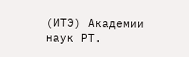(ИТЭ) Академии наук РТ.